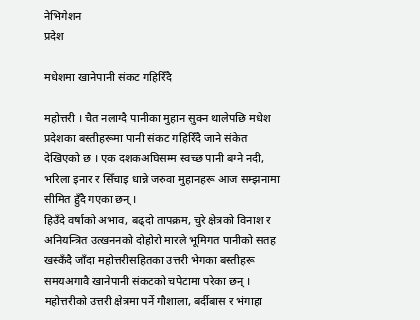नेभिगेशन
प्रदेश

मधेशमा खानेपानी संकट गहिरिँदै

महोत्तरी । चैत नलाग्दै पानीका मुहान सुक्न थालेपछि मधेश प्रदेशका बस्तीहरूमा पानी संकट गहिरिँदै जाने संकेत देखिएको छ । एक दशकअघिसम्म स्वच्छ पानी बग्ने नदी, भरिला इनार र सिँचाइ धान्ने जरुवा मुहानहरू आज सम्झनामा सीमित हुँदै गएका छन् ।
हिउँदे वर्षाको अभाव, बढ्दो तापक्रम, चुरे क्षेत्रको विनाश र अनियन्त्रित उत्खननको दोहोरो मारले भूमिगत पानीको सतह खस्कँदै जाँदा महोत्तरीसहितका उत्तरी भेगका बस्तीहरू समयअगावै खानेपानी संकटको चपेटामा परेका छन् । महोत्तरीको उत्तरी क्षेत्रमा पर्ने गौशाला, बर्दीबास र भंगाहा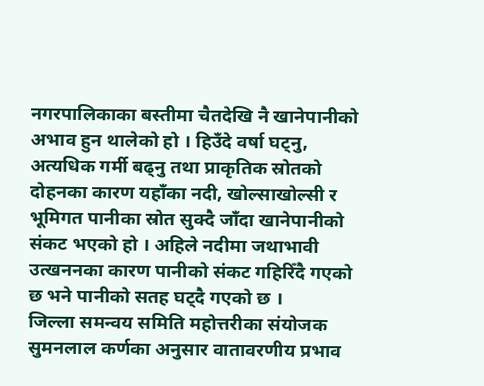नगरपालिकाका बस्तीमा चैतदेखि नै खानेपानीको अभाव हुन थालेको हो । हिउँदे वर्षा घट्नु, अत्यधिक गर्मी बढ्नु तथा प्राकृतिक स्रोतको दोहनका कारण यहाँका नदी, खोल्साखोल्सी र भूमिगत पानीका स्रोत सुक्दै जाँदा खानेपानीको संकट भएको हो । अहिले नदीमा जथाभावी उत्खननका कारण पानीको संकट गहिरिँदै गएको छ भने पानीको सतह घट्दै गएको छ ।
जिल्ला समन्वय समिति महोत्तरीका संयोजक सुमनलाल कर्णका अनुसार वातावरणीय प्रभाव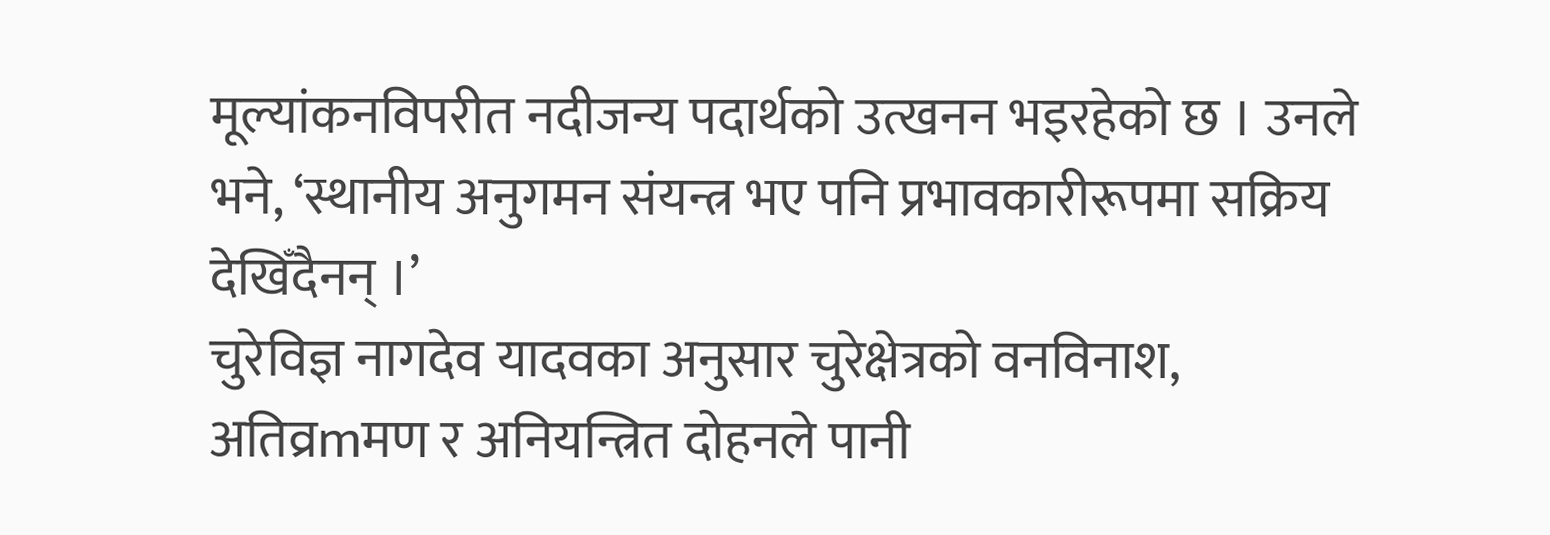मूल्यांकनविपरीत नदीजन्य पदार्थको उत्खनन भइरहेको छ । उनले भने, ‘स्थानीय अनुगमन संयन्त्र भए पनि प्रभावकारीरूपमा सक्रिय देखिँदैनन् ।’
चुरेविज्ञ नागदेव यादवका अनुसार चुरेक्षेत्रको वनविनाश, अतिव्रmमण र अनियन्त्रित दोहनले पानी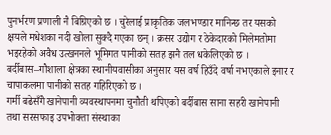पुनर्भरण प्रणाली नै बिग्रिएको छ । चुरेलाई प्राकृतिक जलभण्डार मानिन्छ तर यसको क्षयले मधेशका नदी खोला सुक्दै गएका छन् । क्रसर उद्योग र ठेकेदारको मिलेमतोमा भइरहेको अवैध उत्खननले भूमिगत पानीको सतह झनै तल धकेलिएको छ । बर्दीबास–गौशाला क्षेत्रका स्थानीयवासीका अनुसार यस वर्ष हिउँदे वर्षा नभएकाले इनार र चापाकलमा पानीको सतह गहिरिएको छ ।
गर्मी बढेसँगै खानेपानी व्यवस्थापनमा चुनौती थपिएको बर्दीबास साना सहरी खानेपानी तथा सरसफाइ उपभोक्ता संस्थाका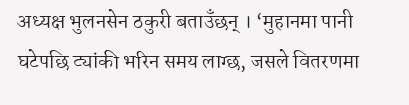अध्यक्ष भुलनसेन ठकुरी बताउँछन् । ‘मुहानमा पानी घटेपछि ट्यांकी भरिन समय लाग्छ, जसले वितरणमा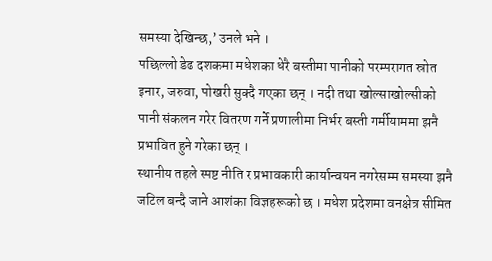समस्या देखिन्छ,’ उनले भने ।
पछिल्लो डेढ दशकमा मधेशका धेरै बस्तीमा पानीको परम्परागत स्रोत इनार, जरुवा, पोखरी सुक्दै गएका छन् । नदी तथा खोल्साखोल्सीको पानी संकलन गरेर वितरण गर्ने प्रणालीमा निर्भर बस्ती गर्मीयाममा झनै प्रभावित हुने गरेका छन् ।
स्थानीय तहले स्पष्ट नीति र प्रभावकारी कार्यान्वयन नगरेसम्म समस्या झनै जटिल बन्दै जाने आशंका विज्ञहरूको छ । मधेश प्रदेशमा वनक्षेत्र सीमित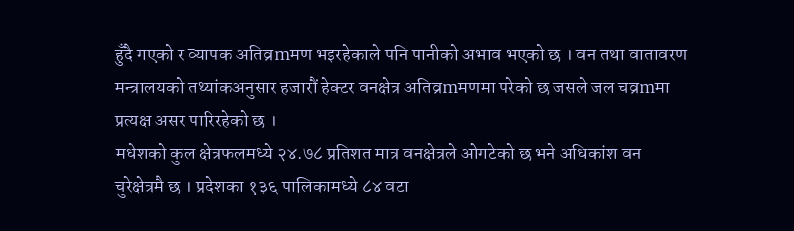हुँदै गएको र व्यापक अतिव्रmमण भइरहेकाले पनि पानीको अभाव भएको छ । वन तथा वातावरण मन्त्रालयको तथ्यांकअनुसार हजारौं हेक्टर वनक्षेत्र अतिव्रmमणमा परेको छ जसले जल चव्रmमा प्रत्यक्ष असर पारिरहेको छ ।
मधेशको कुल क्षेत्रफलमध्ये २४.७८ प्रतिशत मात्र वनक्षेत्रले ओगटेको छ भने अधिकांश वन चुरेक्षेत्रमै छ । प्रदेशका १३६ पालिकामध्ये ८४ वटा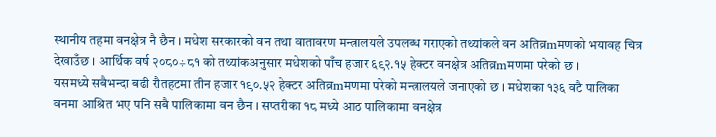स्थानीय तहमा वनक्षेत्र नै छैन । मधेश सरकारको वन तथा वातावरण मन्त्रालयले उपलब्ध गराएको तथ्यांकले वन अतिव्रmमणको भयावह चित्र देखाउँछ । आर्थिक वर्ष २०८०÷८१ को तथ्यांकअनुसार मधेशको पाँच हजार ६९२.१५ हेक्टर वनक्षेत्र अतिव्रmमणमा परेको छ ।
यसमध्ये सबैभन्दा बढी रौतहटमा तीन हजार १९०.५२ हेक्टर अतिव्रmमणमा परेको मन्त्रालयले जनाएको छ । मधेशका १३६ वटै पालिका वनमा आश्रित भए पनि सबै पालिकामा वन छैन । सप्तरीका १८ मध्ये आठ पालिकामा वनक्षेत्र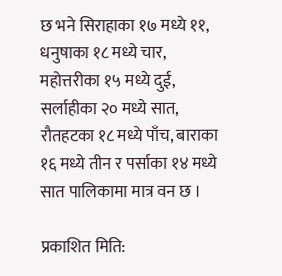छ भने सिराहाका १७ मध्ये ११, धनुषाका १८ मध्ये चार, महोत्तरीका १५ मध्ये दुई, सर्लाहीका २० मध्ये सात, रौतहटका १८ मध्ये पाँच, बाराका १६ मध्ये तीन र पर्साका १४ मध्ये सात पालिकामा मात्र वन छ ।

प्रकाशित मिति: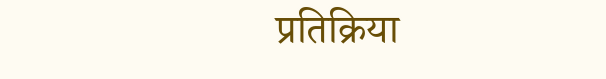प्रतिक्रिया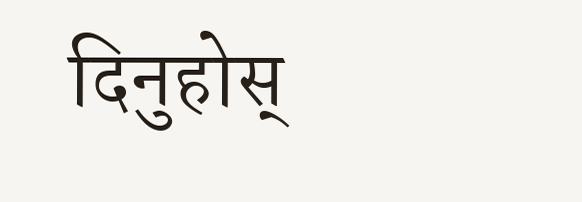दिनुहोस्